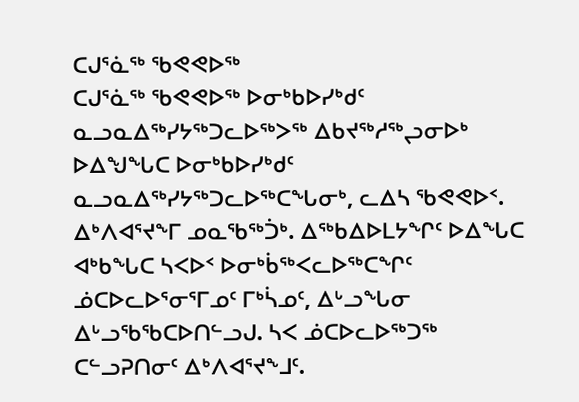ᑕᒍᕐᓈᖅ ᖃᕙᕙᐅᖅ
ᑕᒍᕐᓈᖅ ᖃᕙᕙᐅᖅ ᐅᓂᒃᑲᐅᓯᒃᑯᑦ ᓇᓗᓇᐃᖅᓯᔭᖅᑐᓚᐅᖅᐳᖅ ᐃᑲᔪᖅᓱᖅᖢᓂᐅᒃ ᐅᐃᖑᖓᑕ ᐅᓂᒃᑲᐅᓯᒃᑯᑦ ᓇᓗᓇᐃᖅᓯᔭᖅᑐᓚᐅᖅᑕᖓᓂᒃ, ᓚᐃᓴ ᖃᕙᕙᐅᑉ. ᐃᒃᐱᐊᕐᔪᖕᒥ ᓄᓇᖃᖅᑑᒃ. ᐃᖅᑲᐃᐅᒪᔭᖏᑦ ᐅᐃᖓᑕ ᐊᒃᑲᖓᑕ ᓴᐸᐅᑉ ᐅᓂᒃᑳᖅᐸᓚᐅᖅᑕᖏᑦ ᓅᑕᐅᓚᐅᕐᓂᕐᒥᓄᑦ ᒥᒃᓵᓄᑦ, ᐃᒡᓗᖓᓂ ᐃᒡᓗᖃᖃᑕᐅᑎᓪᓗᒍ. ᓴᐸ ᓅᑕᐅᓚᐅᖅᑐᖅ ᑕᓪᓗᕈᑎᓂᑦ ᐃᒃᐱᐊᕐᔪᖕᒧᑦ.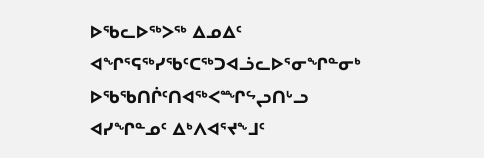ᐅᖃᓚᐅᖅᐳᖅ ᐃᓄᐃᑦ ᐊᖏᕐᕋᖅᓯᖃᑦᑕᖅᑐᐊᓘᓚᐅᕐᓂᖏᓐᓂᒃ ᐅᖃᖃᑎᒌᑦᑎᐊᖅᐸᙱᖦᖢᑎᒡᓗ ᐊᓯᖏᓐᓄᑦ ᐃᒃᐱᐊᕐᔪᖕᒧᑦ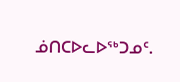ᓅᑎᑕᐅᓚᐅᖅᑐᓄᑦ.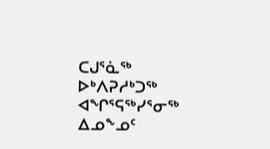ᑕᒍᕐᓈᖅ ᐅᒃᐱᕈᓱᒃᑐᖅ ᐊᖏᕐᕋᖅᓯᕐᓂᖅ ᐃᓄᖕᓄᑦ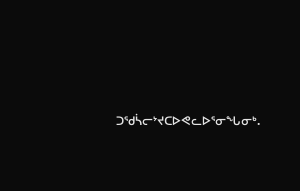ᑐᖁᓵᓕᔾᔪᑕᐅᕙᓚᐅᕐᓂᖓᓂᒃ.